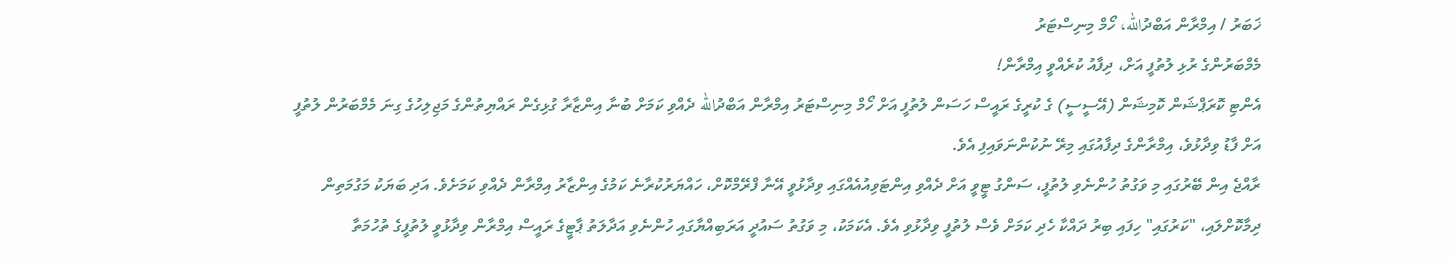ޚަބަރު / އިމްރާން އަބްދުالله، ހޯމް މިނިސްޓަރު
މެމްބަރުންގެ ރުޅި ލުތުފީ އަށް، ދިފާއު ކުރެއްވީ އިމްރާން!
އެންޓި ކޮރަޕްޝަން ކޮމިޝަން (އޭސީސީ) ގެ ކުރީގެ ރައީސް ހަސަން ލުތުފީ އަށް ހޯމް މިނިސްޓަރު އިމްރާން އަބްދުالله ދެއްވި ކަމަށް ބުނާ އިންޒާރާ ގުޅިގެން ރައްޔިތުންގެ މަޖިލިހުގެ ގިނަ މެމްބަރުން ލުތުފީ އަށް ފާޑު ވިދާޅުވެ، އިމްރާންގެ ދިފާއުގައި މިރޭ ނުކުންނަވައިފި އެވެ.
ރާއްޖެ އިން ބޭރުގައި މި ވަގުތު ހުންނެވި ލުތުފީ، ސަންގު ޓީވީ އަށް ދެއްވި އިންޓަވިއުއެއްގައި ވިދާޅުވީ އޭނާ ފްރޭމްކޮށް، ހައްޔަރުކުރާނެ ކަމުގެ އިންޒާރު އިމްރާން ދެއްވި ކަމަށެވެ. އަދި ބަޔަކު މަގުމަތިން ދިމާކޮށްލައި، "ކަރުގައި" ހިފައި ބިރު ދައްކާ ހެދި ކަމަށް ވެސް ލުތުފީ ވިދާޅުވި އެވެ. އެކަމަކު، މި ވަގުތު ސައުދީ އަރަބިއްޔާގައި ހުންނެވި އަދާލަތު ޕާޓީގެ ރައީސް އިމްރާން ވިދާޅުވީ ލުތުފީގެ ތުހުމަތާ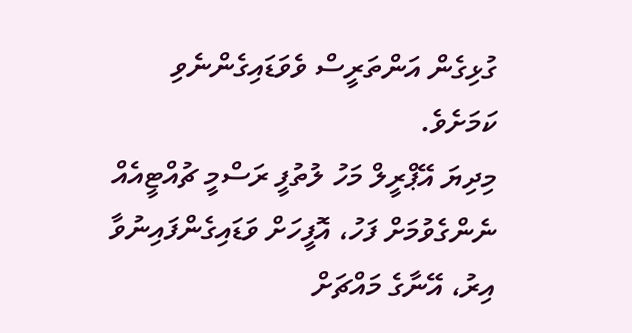ގުޅިގެން އަންތަރީސް ވެވަޑައިގެންނެވި ކަމަށެވެ.
މިދިޔަ އޭޕްރީލް މަހު ލުތުފީ ރަސްމީ ޗުއްޓީއެއް ނެންގެވުމަށް ފަހު، އޮފީހަށް ވަޑައިގެންފައިނުވާ އިރު، އޭނާގެ މައްޗަށް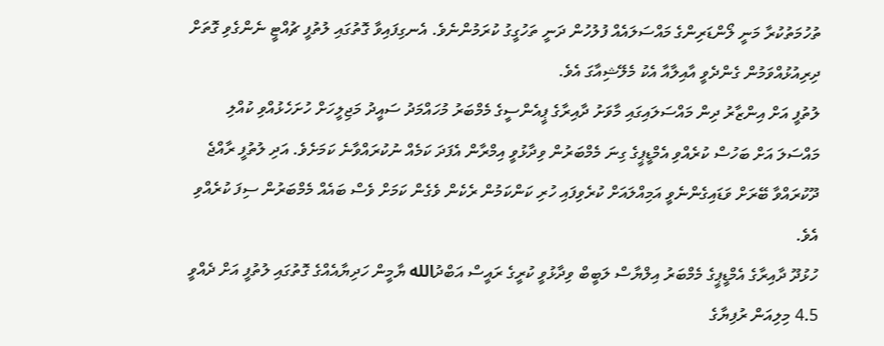ތުހުމަތުކުރާ މަނީ ލޯންޑަރިންގެ މައްސަލައެއް ފުލުހުން ދަނީ ތަހުގީގު ކުރަމުންނެވެ. އެނގިފައިވާ ގޮތުގައި ލުތުފީ ޗުއްޓީ ނެންގެވި ގޮތަށް ދިރިއުޅުއްވަމުން ގެންދެވީ އާއިލާއާ އެކު މެލޭޝިއާގަ އެވެ.
ލުތުފީ އަށް އިންޒާރު ދިން މައްސަލައިގައި މާވަށު ދާއިރާގެ ޕީއެންސީގެ މެމްބަރު މުހައްމަދު ސައީދު މަޖިލީހަށް ހުށަހެޅުއްވި ކުއްލި މައްސަލަ އަށް ބަހުސް ކުރެއްވި އެމްޑީޕީގެ ގިނަ މެމްބަރުން ވިދާޅުވީ އިމްރާން އެފަދަ ކަމެއް ނުކުރައްވާނެ ކަމަށެވެ. އަދި ލުތުފީ ރާއްޖެ ދޫކުރައްވާ ބޭރަށް ވަޑައިގެންނެވީ އަމިއްލައަށް ކުރެވިފައި ހުރި ކަންކަމުން ރެކެން ވެގެން ކަމަށް ވެސް ބައެއް މެމްބަރުން ސިފަ ކުރެއްވި އެވެ.
ހުޅުދޫ ދާއިރާގެ އެމްޑީޕީގެ މެމްބަރު އިލްޔާސް ލަބީބް ވިދާޅުވީ ކުރީގެ ރައީސް އަބްދުالله ޔާމީން ހަދިޔާއެއްގެ ގޮތުގައި ލުތުފީ އަށް ދެއްވީ 4.5 މިލިއަން ރުފިޔާގެ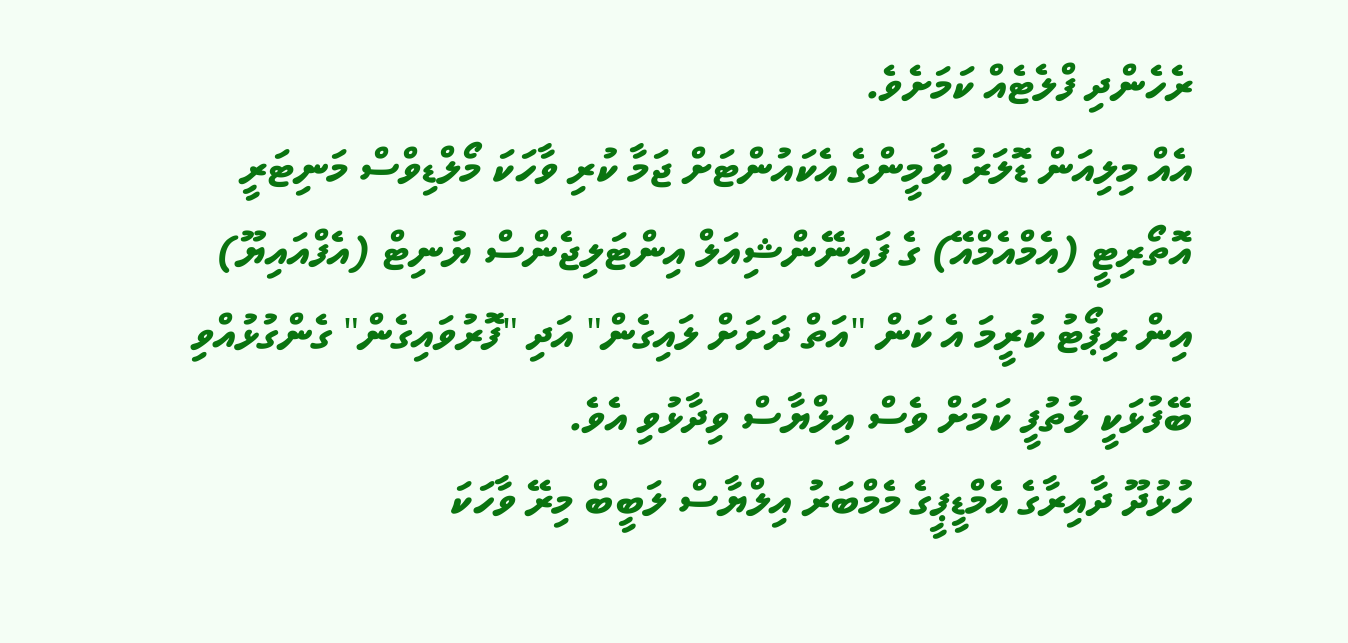ރެހެންދި ފްލެޓެއް ކަމަށެވެ.
އެއް މިލިއަން ޑޮލަރު ޔާމީންގެ އެކައުންޓަށް ޖަމާ ކުރި ވާހަކަ މޯލްޑިވްސް މަނިޓަރީ އޮތޯރިޓީ (އެމްއެމްއޭ) ގެ ފައިނޭންޝިއަލް އިންޓަލިޖެންސް ޔުނިޓް (އެފްއައިޔޫ) އިން ރިޕޯޓު ކުރީމަ އެ ކަން "އަތް ދަށަށް ލައިގެން" އަދި "ފޮރުވައިގެން" ގެންގުޅުއްވި ބޭފުޅަކީ ލުތުފީ ކަމަށް ވެސް އިލްޔާސް ވިދާޅުވި އެވެ.
ހުޅުދޫ ދާއިރާގެ އެމްޑީޕީގެ މެމްބަރު އިލްޔާސް ލަބީބް މިރޭ ވާހަކަ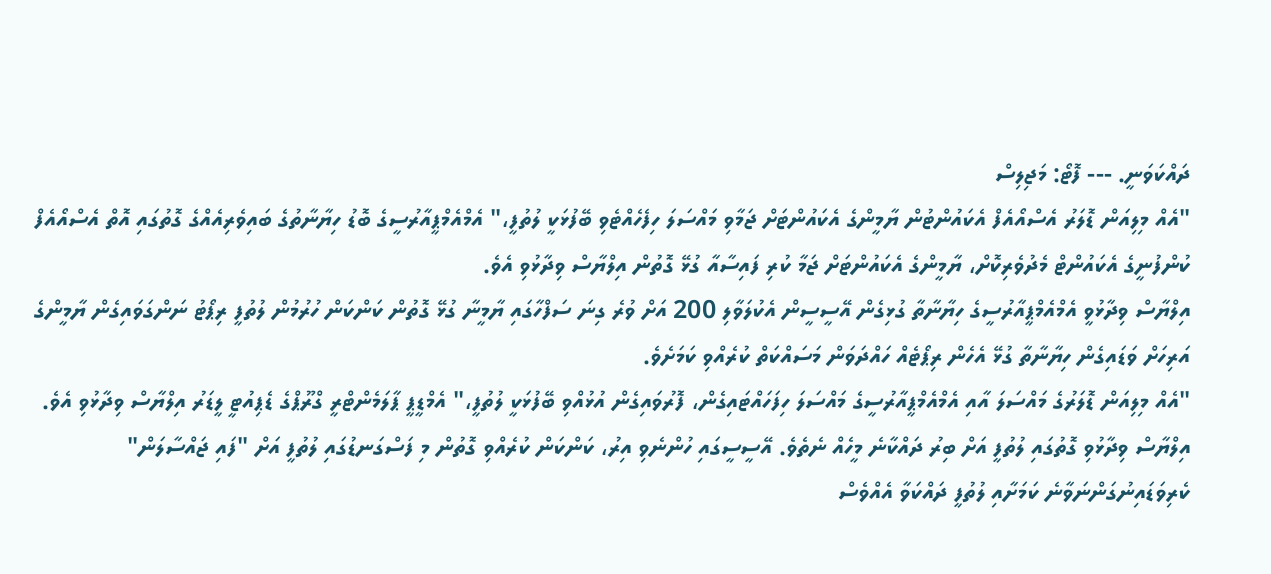ދައްކަވަނީ. --- ފޮޓޯ: މަޖިލިސް
"އެއް މިލިއަން ޑޮލަރު އެސްއޯއެފް އެކައުންޓުން ޔާމީންގެ އެކައުންޓަށް ޖަމާވި މައްސަލަ ހިފެހެއްޓެވި ބޭފުޅަކީ ލުތުފީ،" އެމްއެމްޕީއާރުސީގެ ބޮޑު ހިޔާނާތުގެ ބައިވެރިއެއްގެ ގޮތުގައި އޮތް އެސްއޯއެފް ކުންފުނީގެ އެކައުންޓް މެދުވެރިކޮށް، ޔާމީންގެ އެކައުންޓަށް ޖަމާ ކުރި ފައިސާއާ ގުޅޭ ގޮތުން އިލްޔާސް ވިދާޅުވި އެވެ.
އިލްޔާސް ވިދާޅުވީ އެމްއެމްޕީއާރުސީގެ ހިޔާނާތާ ގުޅިގެން އޭސީސީން އެކުލަވާލި 200 އަށް ވުރެ ގިނަ ސަފްހާގައި ޔާމީނާ ގުޅޭ ގޮތުން ކަންކަން ހުރުމުން ލުތުފީ ރިޕޯޓު ނަންގަވައިގެން ޔާމީންގެ އަރިހަށް ވަޑައިގެން ހިޔާނާތާ ގުޅޭ އެހެން ރިޕޯޓެއް ހައްދަވަން މަސައްކަތް ކުރެއްވި ކަމަށެވެ.
"އެއް މިލިއަން ޑޮލަރުގެ މައްސަލަ އާއި އެމްއެމްޕީއާރުސީގެ މައްސަލަ ހިފަހައްޓައިގެން، ފޮރުވައިގެން އުޅުއްވި ބޭފުޅަކީ ލުތުފީ،" އެމްޑީޕީ ޕާލަމެންޓްރީ ގްރޫޕްގެ ޑެޕިއުޓީ ލީޑަރު އިލްޔާސް ވިދާޅުވި އެވެ.
އިލްޔާސް ވިދާޅުވި ގޮތުގައި ލުތުފީ އަށް ބިރު ދައްކާނެ މީހެއް ނެތެވެ. އޭސީސީގައި ހުންނެވި އިރު، ކަންކަން ކުރެއްވި ގޮތުން މި ފަސްގަނޑުގައި ލުތުފީ އަށް "ފައި ޖައްސާލަން" ކެރިވަޑައިނުގަންނަވާނެ ކަމަށާއި ލުތުފީ ދައްކަވާ އެއްވެސް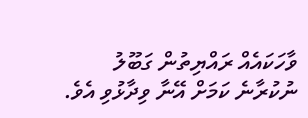ވާހަކައެއް ރައްޔިތުން ގަބޫލު ނުކުރާނެ ކަމަށް އޭނާ ވިދާޅުވި އެވެ.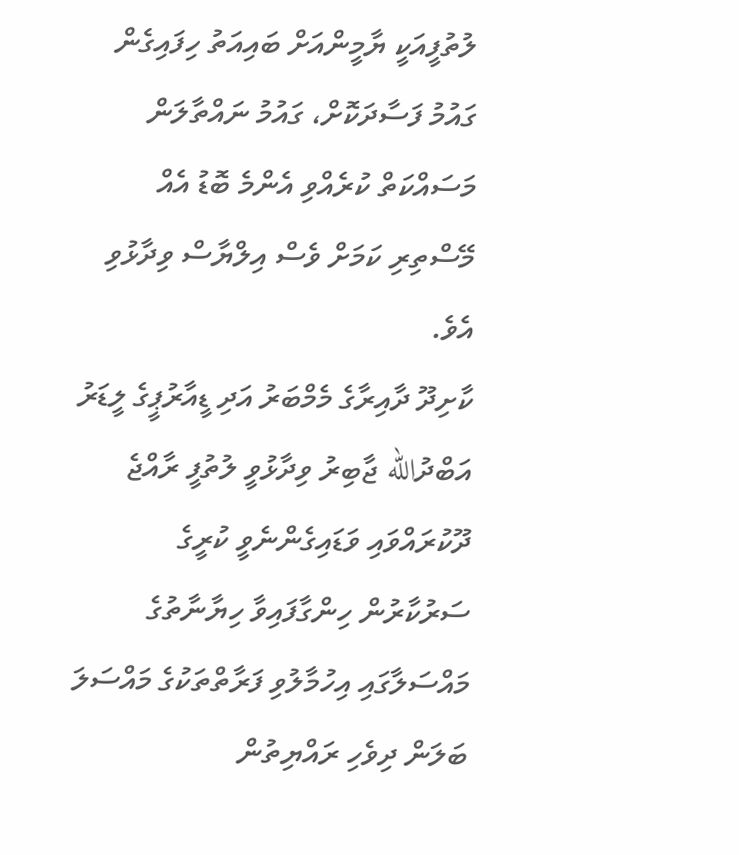ލުތުފީއަކީ ޔާމީންއަށް ބައިއަތު ހިފައިގެން ގައުމު ފަސާދަކޮށް، ގައުމު ނައްތާލަން މަސައްކަތް ކުރެއްވި އެންމެ ބޮޑު އެއް މޭސްތިރި ކަމަށް ވެސް އިލްޔާސް ވިދާޅުވި އެވެ.
ކާށިދޫ ދާއިރާގެ މެމްބަރު އަދި ޑީއާރުޕީގެ ލީޑަރު އަބްދުالله ޖާބިރު ވިދާޅުވީ ލުތުފީ ރާއްޖެ ދޫކުރައްވައި ވަޑައިގެންނެވީ ކުރީގެ ސަރުކާރުން ހިންގާފައިވާ ހިޔާނާތުގެ މައްސަލާގައި އިހުމާލުވި ފަރާތްތަކުގެ މައްސަލަ ބަލަން ދިވެހި ރައްޔިތުން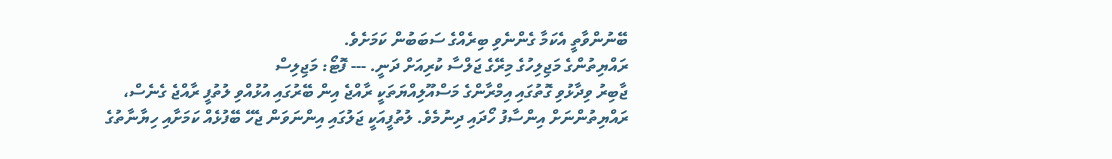ބޭނުންވާތީ އެކަމާ ގެންނެވި ބިރެއްގެ ސަބަބުން ކަމަށެވެ.
ރައްޔިތުންގެ މަޖިލިހުގެ މިރޭގެ ޖަލްސާ ކުރިއަށް ދަނީ. --- ފޮޓޯ: މަޖިލިސް
ޖާބިރު ވިދާޅުވި ގޮތުގައި އިމްރާންގެ މަސްއޫލިއްޔަތަކީ ރާއްޖެ އިން ބޭރުގައި އުޅުއްވި ލުތުފީ ރާއްޖެ ގެނެސް، ރައްޔިތުންނަށް އިންސާފު ހޯދައި ދިނުމެވެ. ލުތުފީއަކީ ޖަލުގައި އިންނަވަން ޖެހޭ ބޭފުޅެއް ކަމަށާއި ހިޔާނާތުގެ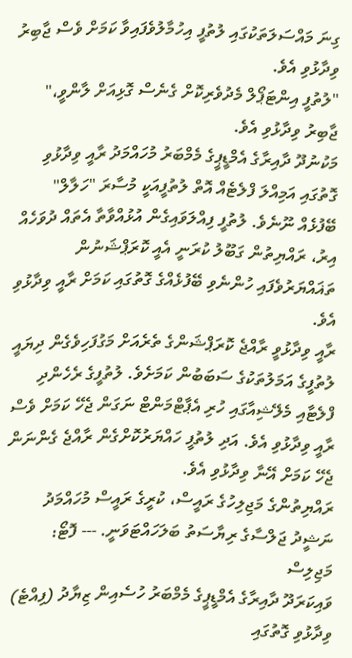ގިނަ މައްސަލަތަކުގައި ލުތުފީ އިހުމާލުވެފައިވާ ކަމަށް ވެސް ޖާބިރު ވިދާޅުވި އެވެ.
"ލުތުފީ އިންޓަޕޯލް މެދުވެރިކޮށް ގެނެސް ގޮޅިއަށް ލާންވީ،" ޖާބިރު ވިދާޅުވި އެވެ.
މަކުނުދޫ ދާއިރާގެ އެމްޑީޕީގެ މެމްބަރު މުހައްމަދު ރާއީ ވިދާޅުވި ގޮތުގައި އަމިއްލަ ފްލެޓެއް އޮތް ލުތުފީއަކީ މުސާރަ "ހަލާލް" ބޭފުޅެއް ނޫނެވެ. ލުތުފީ ފިއްލަވައިގެން އުޅުއްވާތާ އެތައް ދުވަހެއް އިރު، ރައްޔިތުން ގަބޫލު ކުރަނީ އެއީ ކޮރަޕްޝަނުން ތަޣައްޔަރުވެފައި ހުންނެވި ބޭފުޅެއްގެ ގޮތުގައި ކަމަށް ރާއީ ވިދާޅުވި އެވެ.
ރާއީ ވިދާޅުވީ ރާއްޖެ ކޮރަޕްޝަންގެ ތެރެއަށް މަގުފަހިވެގެން ދިޔައީ ލުތުފީގެ އަމަލުތަކުގެ ސަބަބުން ކަމަށެވެ. ލުތުފީގެ ރެހެންދި ފްލެޓާއި މެލޭޝިއާގައި ހުރި އެޕާޓްމަންޓް ނަގަން ޖެހޭ ކަމަށް ވެސް ރާއީ ވިދާޅުވި އެވެ. އަދި ލުތުފީ ހައްޔަރުކޮށްގެން ރާއްޖެ ގެންނަން ޖެހޭ ކަމަށް އޭނާ ވިދާޅުވި އެވެ.
ރައްޔިތުންގެ މަޖިލިހުގެ ރައީސް، ކުރީގެ ރައީސް މުހައްމަދު ނަޝީދު ޖަލްސާގެ ރިޔާސަތު ބަލަހައްޓަވަނީ. --- ފޮޓޯ: މަޖިލިސް
ވައިކަރަދޫ ދާއިރާގެ އެމްޑީޕީގެ މެމްބަރު ހުސެއިން ޒިޔާދު (ފިއްޓެ) ވިދާޅުވި ގޮތުގައި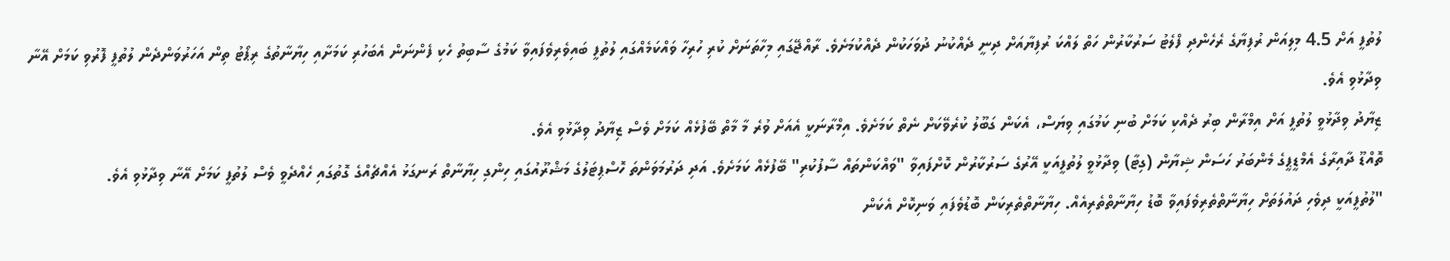ލުތުފީ އަށް 4.5 މިލިއަން ރުފިޔާގެ ރެހެންދި ފްލެޓު ސަރުކާރުން ހަތް ލައްކަ ރުފިޔާއަށް ދިނީ ދެއްކުނު ދުވަހަކުން ދެއްކުމަށެވެ. ރާއްޖޭގައި މިހާތަނަށް ކުރި ހުރިހާ ވައްކަމެއްގައި ލުތުފީ ބައިވެރިވެފައިވާ ކަމުގެ ސާބިތު ހެކި ފެންނަން އެބަހުރި ކަމަށާއި ހިޔާނާތުގެ ރިޕޯޓު ތިން އަހަރުވަންދެން ލުތުފީ ފޮރުވި ކަމަށް އޭނާ ވިދާޅުވި އެވެ.
ޒިޔާދު ވިދާޅުވީ ލުތުފީ އަށް އިމްރާން ބިރު ދެއްކި ކަމަށް ބުނި ކަމުގައި ވިޔަސް، އެކަން ގަބޫލު ކުރެވޭކަށް ނެތް ކަމަށެވެ. އިމްރާނަކީ އެއަށް ވުރެ މާ މާތް ބޭފުޅެއް ކަމަށް ވެސް ޒިޔާދު ވިދާޅުވި އެވެ.
ތޮއްޑޫ ދާއިރާގެ އެމްޑީޕީގެ މެންބަރު ހަސަން ޝިޔާން (ގިޓާ) ވިދާޅުވީ ލުތުފީއަކީ އޭރުގެ ސަރުކާރުން ކޮށްފައިވާ "ވައްކަންތައް ސާފުކުރި" ބޭފުޅެއް ކަމަށެވެ. އަދި ދަރުމަވަންތަ ހޮސްޕިޓަލުގެ މަޝްރޫއުގައި ހިންގި ހިޔާނާތް ރަނގަޅު އެއްޗެއްގެ ގޮތުގައި ހެއްދެވީ ވެސް ލުތުފީ ކަމަށް އޭނާ ވިދާޅުވި އެވެ.
"ލުތުފީއަކީ ދިވެހި ދައުލަތަށް ހިޔާނާތްތެރިވެފައިވާ ބޮޑު ހިޔާނާތްތެރިއެއް. ހިޔާނާތްތެރިކަން ބޮޑުވެފައި ވަނިކޮށް އެކަން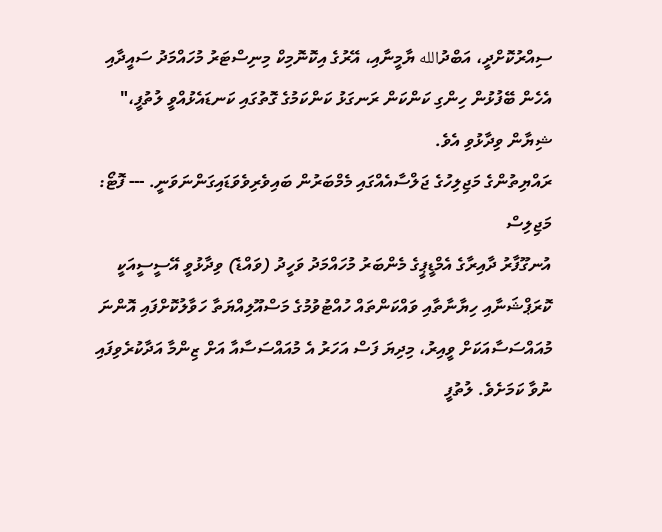ސިއްރުކޮށްދީ، އަބްދުالله ޔާމީނާއި، އޭރުގެ އިކޮނޮމިކް މިނިސްޓަރު މުހައްމަދު ސައީދާއި އެހެން ބޭފުޅުން ހިންގި ކަންކަން ރަނގަޅު ކަންކަމުގެ ގޮތުގައި ކަނޑައެޅުއްވީ ލުތުފީ،" ޝިޔާން ވިދާޅުވި އެވެ.
ރައްޔިތުންގެ މަޖިލިހުގެ ޖަލްސާއެއްގައި މެމްބަރުން ބައިވެރިވެވަޑައިގަންނަވަނީ. --- ފޮޓޯ: މަޖިލިސް
އުނގޫފާރު ދާއިރާގެ އެމްޑީޕީގެ މެންބަރު މުހައްމަދު ވަހީދު (ވައްޑެ) ވިދާޅުވީ އޭސީސީއަކީ ކޮރަޕްޝަނާއި ހިޔާނާތާއި ވައްކަންތައް ހުއްޓުވުމުގެ މަސްއޫލިއްޔަތާ ހަވާލުކޮށްފައި އޮންނަ މުއައްސަސާއަކަށް ވީއިރު، މިދިޔަ ފަސް އަހަރު އެ މުއައްސަސާއާ އަށް ޒިންމާ އަދާކުރެވިފައި ނުވާ ކަމަށެވެ. ލުތުފީ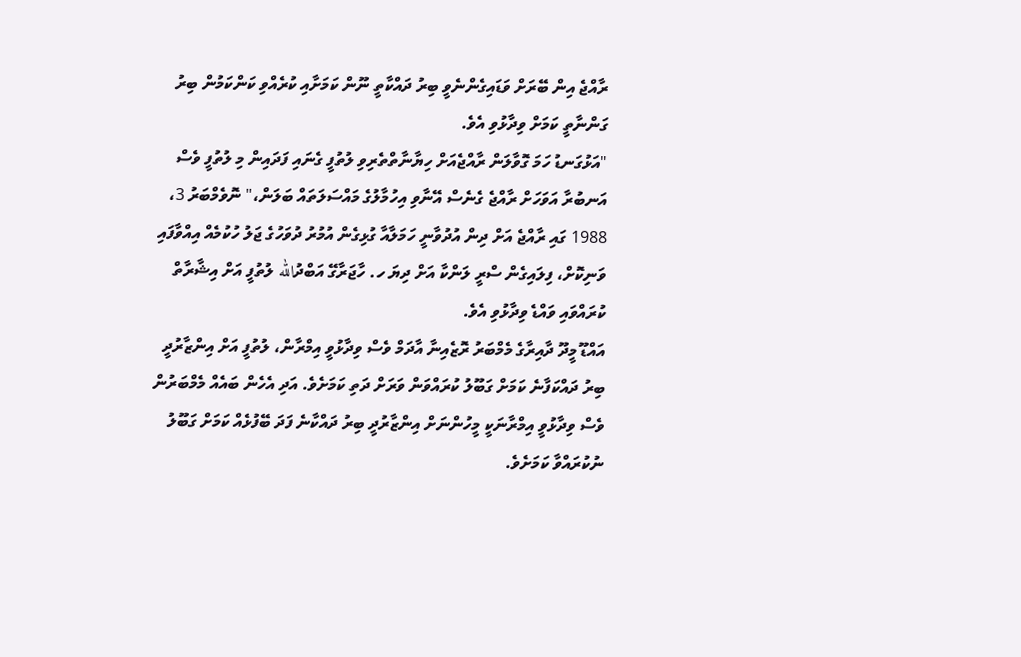ރާއްޖެ އިން ބޭރަށް ވަޑައިގެންނެވީ ބިރު ދައްކާތީ ނޫން ކަމަށާއި ކުރެއްވި ކަންކަމުން ބިރު ގަންނާތީ ކަމަށް ވިދާޅުވި އެވެ.
"އަޅުގަނޑު ހަމަ ގޮވާލަން ރާއްޖެއަށް ހިޔާނާތްތެރިވި ލުތުފީ ގެނައި ފަދައިން މި ލުތުފީ ވެސް އަނބުރާ އަވަހަށް ރާއްޖެ ގެނެސް އޭނާވި އިހުމާލުގެ މައްސަލަތައް ބަލަން،" ނޮވެމްބަރު 3، 1988 ގައި ރާއްޖެ އަށް ދިން އުދުވާނީ ހަމަލާއާ ގުޅިގެން އުމުރު ދުވަހުގެ ޖަލު ހުކުމެއް އިއްވާފައި ވަނިކޮށް، ފިލައިގެން ސްރީ ލަންކާ އަށް ދިޔަ ހ. ހާޖަރާގޭ އަބްދުالله ލުތުފީ އަށް އިޝާރާތް ކުރައްވައި ވައްޑެ ވިދާޅުވި އެވެ.
އައްޑޫ މީދޫ ދާއިރާގެ މެމްބަރު ރޮޒެއިނާ އާދަމް ވެސް ވިދާޅުވީ އިމްރާން، ލުތުފީ އަށް އިންޒާރުދީ ބިރު ދައްކަފާނެ ކަމަށް ގަބޫލު ކުރައްވަން ވަރަށް ދަތި ކަމަށެވެ. އަދި އެހެން ބައެއް މެމްބަރުން ވެސް ވިދާޅުވީ އިމްރާނަކީ މީހުންނަށް އިންޒާރުދީ ބިރު ދައްކާނެ ފަދަ ބޭފުޅެއް ކަމަށް ގަބޫލު ނުކުރައްވާ ކަމަށެވެ.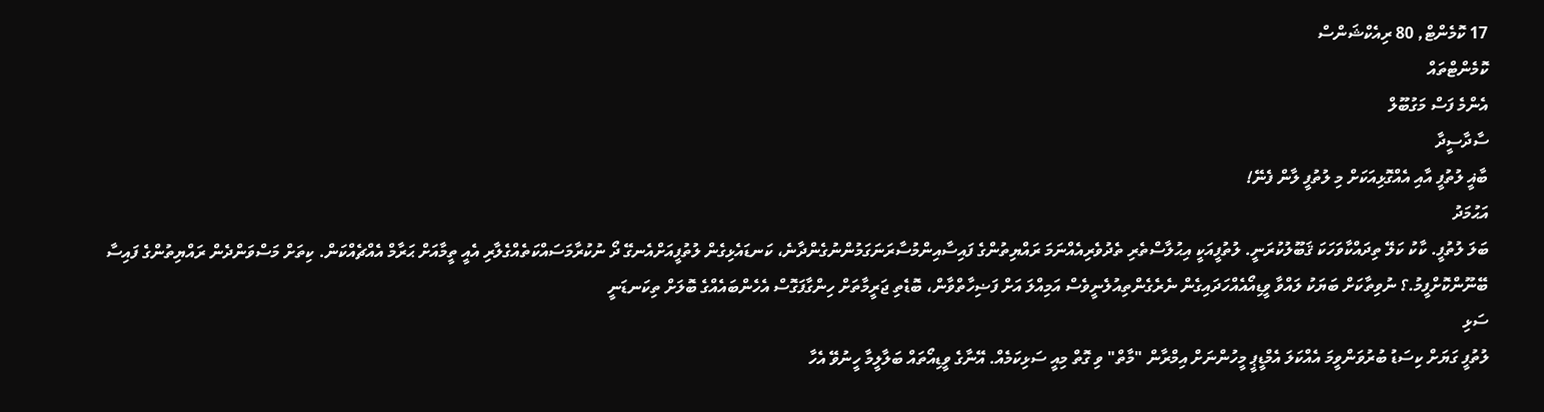17 ކޮމެންޓް, 80 ރިއެކްޝަންސް
ކޮމެންޓްތައް
އެންމެ ފަސް މަގުބޫލް
ސާދާސީދާ
ބާޣީ ލުތުފީ އާއި އެއްގޮޅިއަކަށް މި ލުތުފީ ލާން ފެނޭ!
އަޙުމަދު
ބަލަ ލުތުފީ. ކާކު ކަލޭ ތިދައްކާވަހަކަ ޤަބޫލުކުރަނީ. ލުތުފީއަކީ އިޙުލާސްތެރި ތެދުވެރިއެއްނަމަ ރައްޔިތުންގެ ފައިސާއިންމުސާރަނަގަމުންނުގެންދާނެ، ކަނޑައެޅިގެން ލުތުފީއަށްއެނގޭ ދޯ ނުކުރާމަސައްކަތެއްގެލާރި އެއީ ތީމާއަށް ޙަރާމް އެއްޗެއްކަން. ކިތަށް މަސްވަންދެން ރައްޔިތުންގެ ފައިސާ ބޭނޫންކޮށްފީމު.؟ ނުވިތާކަށް ބަޔަކު ލައްވާ ވީޑިއޯއެއްހަދައިގެން ނެރެގެންތިއުލެނީވެސް އަމިއްލަ އަށް ފަޟިހާތްވާން، ބޮޑެތި ޖަރީމާތަށް ހިންގާފަގޮސް އެހެންބައެއްގެ ބޮލަށް ތިކަނޑަނީ
ސަޅި
ލުތުފީ ގަޔަށް ކިސަޑު ބުރުވަންވީމަ އެއްކަލަ އެމްޑީޕީ މީހުންނަށް އިމްރާން "މާތް" ވި ގޮތް މިއީ ސަޅިކަމެއް. އޭނާގެ ވީޑިއޯތައް ބަލާލީމާ ހީނުވޭ އެހާ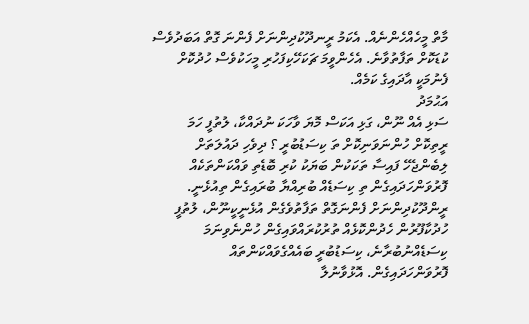މާތް މީހެއްހެންނެއް. އެކަމު ރީނދޫކުދިންނަށް ފެންނަ ގޮތް އަބަދުވެސް ކުޑަކޮށް ތަފާތުވާނެ. އެހެންވީމަ ޗަކަހޭކިފަހުރި މީހަކުވެސް ހުދުކޮށް ފެނުމަކީ އާދައިގެ ކަމެއް.
އަޙުމަދު
ސަޅި އެއް ނޫން، ގަޅި އަކަސް މޮޔަ ވާހަކަ ނުދައްކާ، ލުތުފީ ހަމަ ރީތިކޮށް ހުންނަވަނިކޮށް ތަ ކިސަޑުބުރީ ؟ ދިވެހި ދައުލަތަށް ލިބެންޖެހޭ ފައިސާ ތަކަކުން ބަޔަކު ކުރި ބޮޑެތި ވައްކަންތަކެއް ފޮރުވަންހަދައިގެން ތި ކިސަޑެއް ބުރިއްޔާ ބުރައިގެން ތިއުޅެނީ. ރީންދޫކުދިންނަށް ފެންނަގޮތް ތަފާތުވެގެން އުޅެނީކީނޫން، ލުތުފީ ހުދުކާފޫރުން ހެދުންކޮޅެއް ތުރުކުރައްވައިގެން ހުންނެވިނަމަ ކިސަޑެއްނުބުރާނެ، ކިސަޑުބުރީ ބައެއްގެވައްކަންތައް ފޮރުވަންހަދައިގެން. އޮޅުވާނުލާ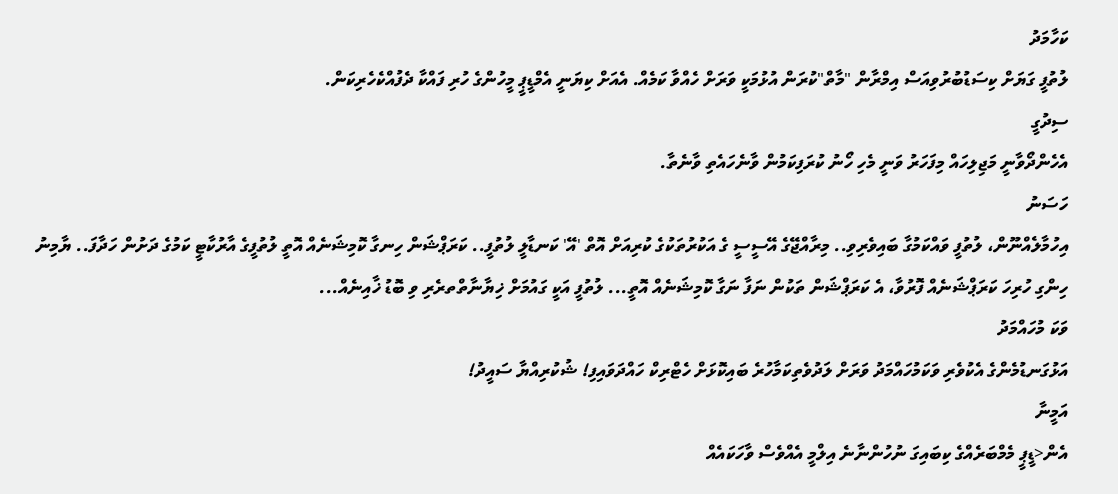ކަހާމަދު
ލުތުފީ ގަޔަށް ކިސަޑުބުރުވިއަސް އިމްރާން "މާތް"ކުރަން އުޅުމަކީ ވަރަށް ހެއްވާ ކަމެއް. އެއަށް ކިޔަނީ އެމްޑީޕީ މީހުންގެ ހުރި ފައްކާ ދެފުއްކެހެރިކަން.
ސިދުގީ
އެހެންދޯވާނީ މަޖިލިހައް މިފަހަރު ވަނީ މެހި ހޯނު ކުރަފިކަމުން ވާނެހައެތި ވާނެތާ.
ހަސަނު
އިހުމާލެއްނޫން، ލުތުފީ ވައްކަމުގާ ބައިވެރިވި.. މިރާއްޖޭގެ އޭސީސީ ގެ އަކުރުތަކުގެ ކުރިއަށް އޮތް 'އޭ' ކަނޑާލީ ލުތުފީ.. ކަރަޕްޝަން ހިނގާ ކޮމިޝަނެއް އޮތީ ލުތުފީގެ އާރުކާޓީ ކަމުގެ ދަށުން ހަދާފަ.. ޔާމިނު ހިންގި ހުރިހަ ކަރަޕްޝަނެއް ފޮރުވާ، އެ ކަރަޕްޝަން ތަކުން ނަފާ ނަގާ ކޮމިޝަނެއް އޮތީ... ލުތުފީ އަކީ ގައުމަށް ޚިޔާނާތްތރެރި ވި ބޮޑު ޚާއިނެއް...
ވަކަ މުހައްމަދު
އަޅުގަނޑުމެންގެ އެކުވެރި ވަކަމުހައްމަދު ވަރަށް ލަދުވެތިކަމާހުރެ ބައިކޮޅަށް ހެޓްރިކް ހައްދަވައިފި! ޝުކުރިއްޔާ ސައީދު!
އަމީނާ
އެން<ޑީޕީ މެމްބަރެއްގެ ކިބައިގަ ނުހުންނާނެ އިލްމީ އެއްވެސް ވާހަކައެއް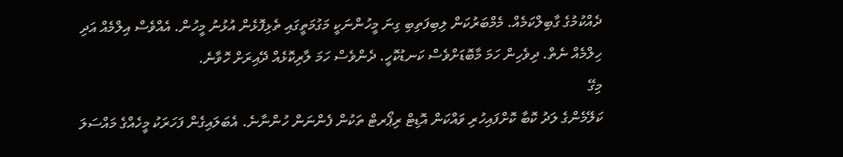ދެއްކުމުގެ ގާބިލްކަމެއް. މެމްބަރުކަން ލިބިފަތިބި ގިނަ މީހުންނަކީ މަގުމަތީގައި ތެޅިފޮޅެން އުޅުނު މީހުން. އެއްވެސް އިލްމެއް އަދި ހިލްމެއް ނެތް. ދިވެހިން ހަމަ މާބޮޑަށްވެސް ކަނޑުކޮހީ. ދެންވެސް ހަމަ ލާރިކޮޅެއް ދޭއިރަށް ހޮވާނެ.
މިގޭ
ކަލޭމެންގެ ލަދު ކޮބާ ކޮށްފައިހުރި ވައްކަން އޮޑިޓް ރިޕޯރޓް ތަކުން ފެންނަން ހުންނާނެ. އެބަލައިގެން ފަހަރަކު މީހެއްގެ މައްސަލަ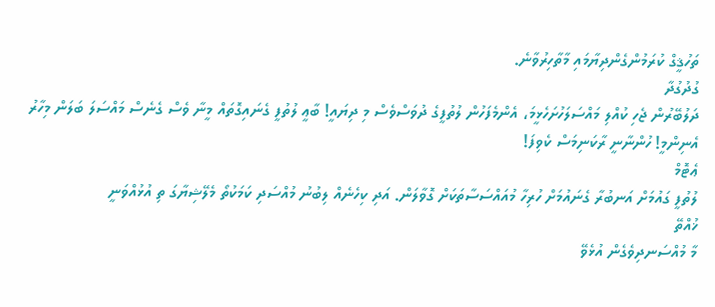ތަހުޤީގް ކުރަމުންގެންދިޔާމައި މާތާހިރުވާނެ.
ގުދުގުދާ
ދަލުބޭރުން ޖެހި ކުއްލި މައްސަލަހުށަހެޅީމަ، އެންމެފަހުން ލުތުފީގެ ދުވަސްވެސް މި ދިޔައީ! ބާޢީ ލުތުފީ ގެނައިގޮތައް މީނާ ވެސް ގެނެސް މައްސަލަ ބަލަން މިހާރު އެނިންމީ! ހުންނާނީ ރާކަނިމަސް ކެވިފަ!
ޢެޓޮމް
ލުތުފީ ގައުމަށް އަނބުރާ ގެނައުމަށް ހުރިހާ މުއައްސަސާތަކަށް ގޮވާލަން. އަދި ކިހެނެއް ލިބުނު މުއްސަދި ކަމަކުތޯ މެލޭޝިޔާގަ ތި އުޅުއްވަނީ
ޚުއްތޭ
މާ މުއްސަނދިވެގެން އުޅެވޭ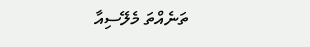ތަނެއްތަ މެލޭސިއާ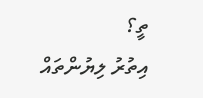ތީ؟
އިތުރު ލިޔުންތައް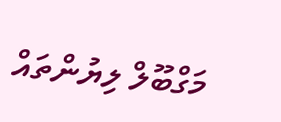މަގްބޫލް ލިޔުންތައް